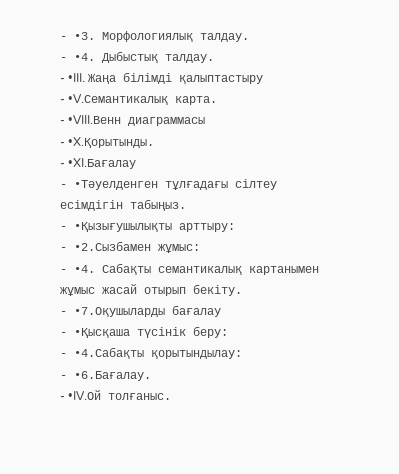- •3. Морфологиялық талдау.
- •4. Дыбыстық талдау.
- •III. Жаңа білімді қалыптастыру
- •V.Семантикалық карта.
- •VIII.Венн диаграммасы
- •X.Қорытынды.
- •XI.Бағалау
- •Тәуелденген тұлғадағы сілтеу есімдігін табыңыз.
- •Қызығушылықты арттыру:
- •2.Сызбамен жұмыс:
- •4. Сабақты семантикалық картанымен жұмыс жасай отырып бекіту.
- •7.Оқушыларды бағалау
- •Қысқаша түсінік беру:
- •4.Сабақты қорытындылау:
- •6.Бағалау.
- •IV.Ой толғаныс.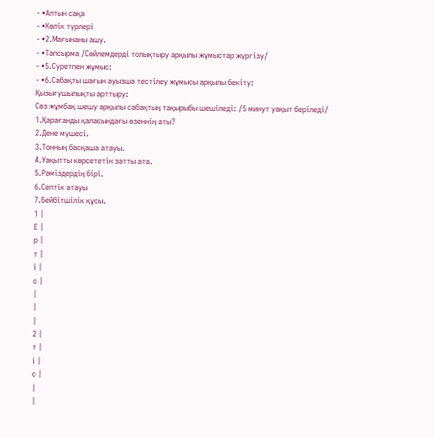- •Алтын сақа
- •Көлік түрлері
- •2.Мағынаны ашу.
- •Тапсырма /Сөйлемдерді толықтыру арқылы жұмыстар жүргізу/
- •5.Суретпен жұмыс:
- •6.Сабақты шағын ауызша тестілеу жұмысы арқылы бекіту:
Қызығушылықты арттыру:
Сөз жұмбақ шешу арқылы сабақтың тақырыбы шешіледі: /5 минут уақыт беріледі/
1.Қарағанды қаласындағы өзеннің аты?
2.Дене мүшесі.
3.Тонның басқаша атауы.
4.Уақытты көрсететін затты ата.
5.Рәміздердің бірі.
6.Септік атауы
7.Бейбітшілік құсы.
1 |
Е |
р |
т |
і |
с |
|
|
|
2 |
т |
і |
с |
|
|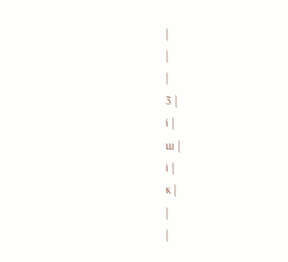|
|
|
3 |
і |
ш |
і |
к |
|
|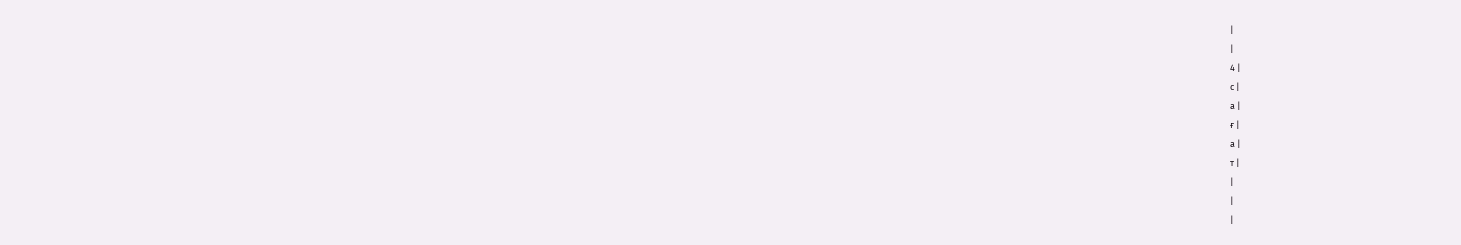|
|
4 |
с |
а |
ғ |
а |
т |
|
|
|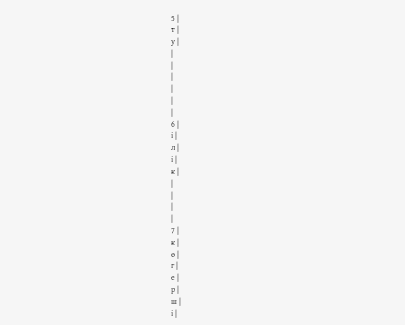5 |
т |
у |
|
|
|
|
|
|
6 |
і |
л |
і |
к |
|
|
|
|
7 |
к |
ө |
г |
е |
р |
ш |
і |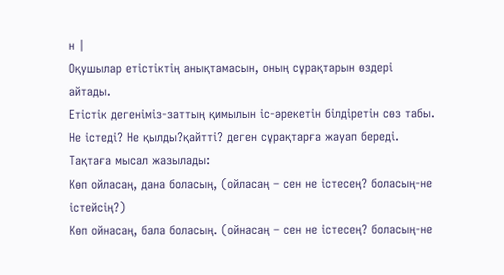н |
Оқушылар етістіктің анықтамасын, оның сұрақтарын өздері айтады.
Етістік дегеніміз-заттың қимылын іс-әрекетін білдіретін сөз табы. Не істеді? Не қылды?қайтті? деген сұрақтарға жауап береді.
Тақтаға мысал жазылады:
Көп ойласаң, дана боласың, (ойласаң – сен не істесең? боласың-не істейсің?)
Көп ойнасаң, бала боласың. (ойнасаң – сен не істесең? боласың-не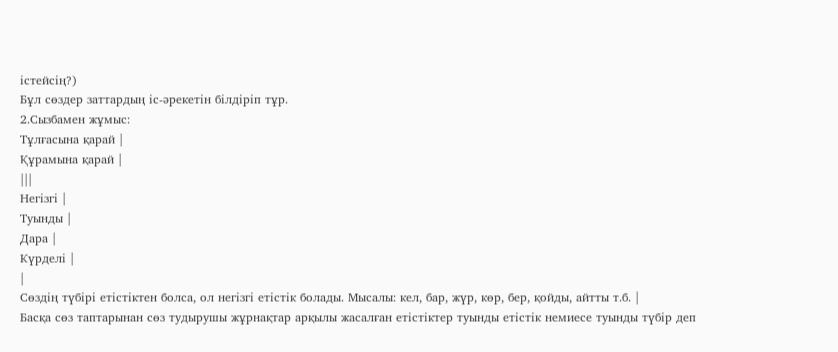істейсің?)
Бұл сөздер заттардың іс-әрекетін білдіріп тұр.
2.Сызбамен жұмыс:
Тұлғасына қарай |
Құрамына қарай |
|||
Негізгі |
Туынды |
Дара |
Күрделі |
|
Сөздің түбірі етістіктен болса, ол негізгі етістік болады. Мысалы: кел, бар, жүр, көр, бер, қойды, айтты т.б. |
Басқа сөз таптарынан сөз тудырушы жұрнақтар арқылы жасалған етістіктер туынды етістік немиесе туынды түбір деп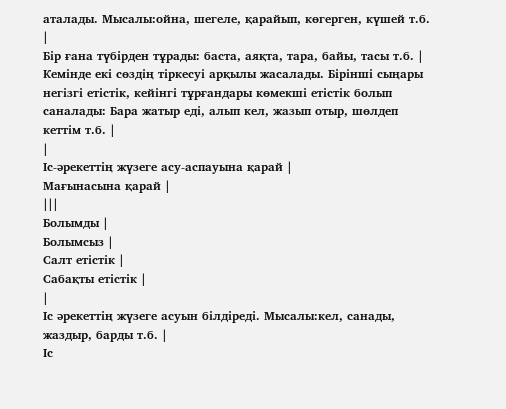аталады. Мысалы:ойна, шегеле, қарайып, көгерген, күшей т.б. |
Бір ғана түбірден тұрады: баста, аяқта, тара, байы, тасы т.б. |
Кемінде екі сөздің тіркесуі арқылы жасалады. Бірінші сыңары негізгі етістік, кейінгі тұрғандары көмекші етістік болып саналады: Бара жатыр еді, алып кел, жазып отыр, шөлдеп кеттім т.б. |
|
Іс-әрекеттің жүзеге асу-аспауына қарай |
Мағынасына қарай |
|||
Болымды |
Болымсыз |
Салт етістік |
Сабақты етістік |
|
Іс әрекеттің жүзеге асуын білдіреді. Мысалы:кел, санады, жаздыр, барды т.б. |
Іс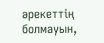әрекеттің болмауын,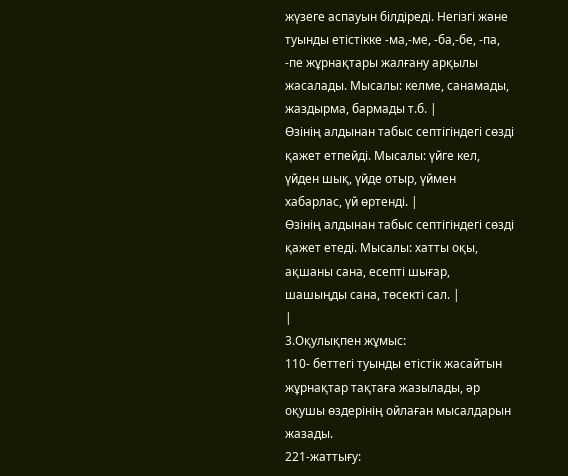жүзеге аспауын білдіреді. Негізгі және туынды етістікке -ма,-ме, -ба,-бе, -па, -пе жұрнақтары жалғану арқылы жасалады. Мысалы: келме, санамады, жаздырма, бармады т.б. |
Өзінің алдынан табыс септігіндегі сөзді қажет етпейді. Мысалы: үйге кел, үйден шық, үйде отыр, үймен хабарлас, үй өртенді. |
Өзінің алдынан табыс септігіндегі сөзді қажет етеді. Мысалы: хатты оқы, ақшаны сана, есепті шығар, шашыңды сана, төсекті сал. |
|
3.Оқулықпен жұмыс:
110- беттегі туынды етістік жасайтын жұрнақтар тақтаға жазылады, әр оқушы өздерінің ойлаған мысалдарын жазады.
221-жаттығу: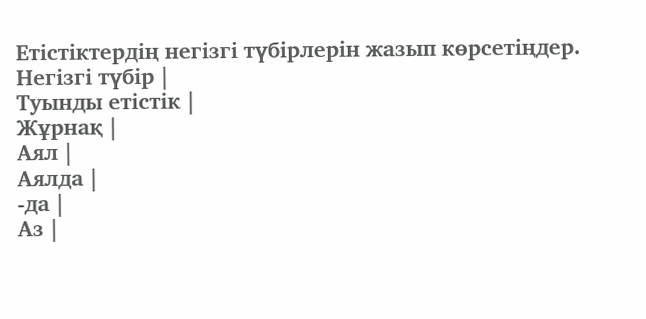Етістіктердің негізгі түбірлерін жазып көрсетіңдер.
Негізгі түбір |
Туынды етістік |
Жұрнақ |
Аял |
Аялда |
-да |
Аз |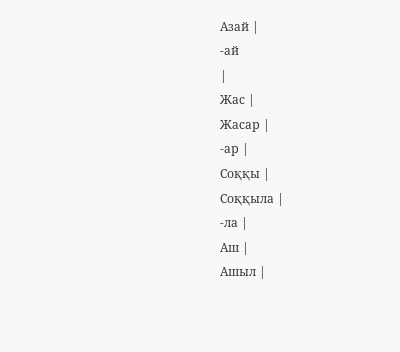Азай |
-ай
|
Жас |
Жасар |
-ар |
Соққы |
Соққыла |
-ла |
Аш |
Ашыл |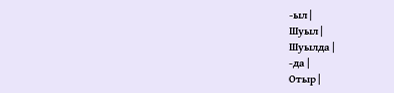-ыл |
Шуыл |
Шуылда |
-да |
Отыр |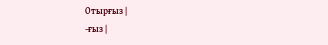Отырғыз |
-ғыз |